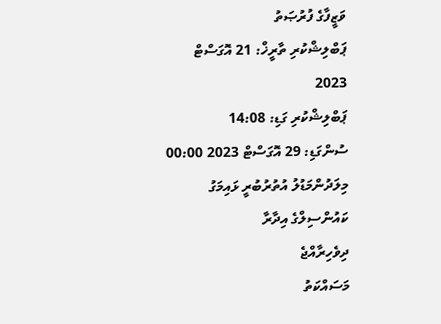ވަޒީފާގެ ފުރުޞަތު
ޕަބްލިޝްކުރި ތާރީޚް: 21 އޮގަސްޓް 2023
ޕަބްލިޝްކުރި ގަޑި: 14:08
ސުންގަޑި: 29 އޮގަސްޓް 2023 00:00
މިލަދުންމަޑުލު އުތުރުބުރީ ޅައިމަގު ކައުންސިލްގެ އިދާރާ
ދިވެހިރާއްޖެ
މަސައްކަތު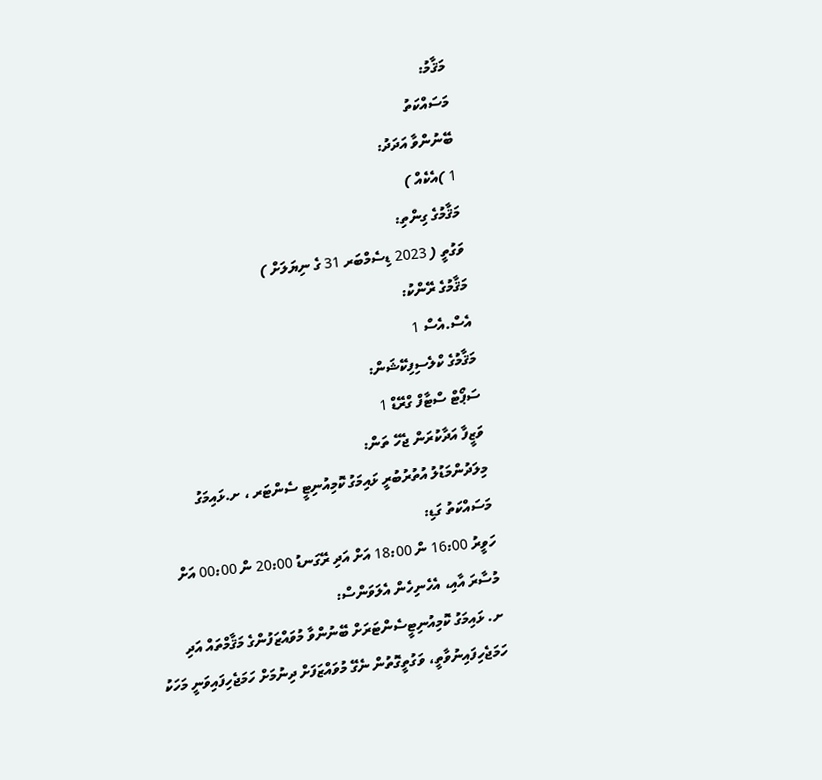މަޤާމު:
މަސައްކަތު
ބޭނުންވާ އަދަދު:
1 )އެކެއް )
މަޤާމުގެ ގިންތި:
ވަގުތީ ( 2023 ޑިސެމްބަރ 31 ގެ ނިޔަލަށް )
މަޤާމުގެ ރޭންކު:
އެސް.އެސް 1
މަޤާމުގެ ކްލެސިފިކޭޝަން:
ސަޕޯޓް ސްޓާފް ގްރޭޑް 1
ވަޒީފާ އަދާކުރަން ޖެހޭ ތަން:
މިލަދުންމަޑުލު އުތުރުބުރީ ޅައިމަގު ކޮމިއުނިޓީ ސެންޓަރ ، ށ.ޅައިމަގު
މަސައްކަތު ގަޑި:
ހަވީރު 16:00 ން 18:00 އަށް އަދި ރޭގަނޑު 20:00 ން 00:00 އަށް
މުސާރަ އާއި، އެހެނިހެން އެލަވަންސް:
ށ. ޅައިމަގު ކޮމިއުނިޓީސެންޓަރަށް ބޭނުންވާ މުވައްޒަފުންގެ މަޤާމްތައް އަދި ހަމަޖެހިފައިނުވާތީ، ވަގުތީގޮތުން ނެގޭ މުވައްޒަފަށް ދިނުމަށް ހަމަޖެހިފައިވަނީ މަހަކު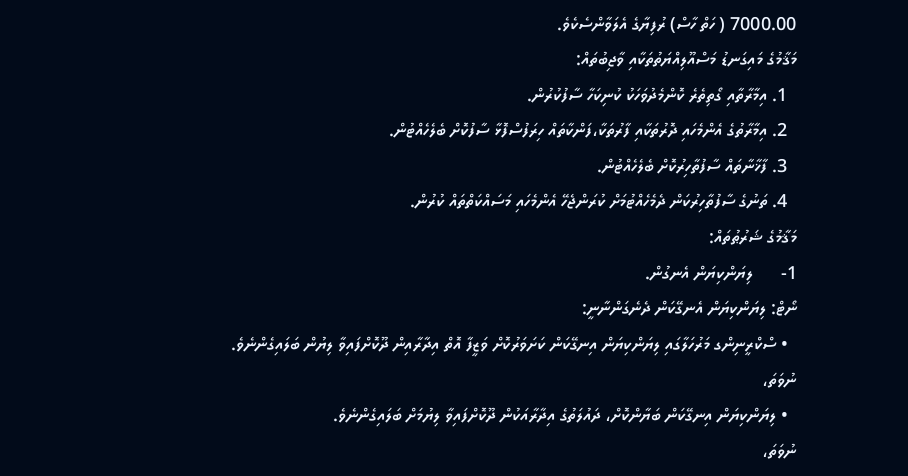7000.00 ( ހަތް ހާސް) ރުފިޔާގެ އެލަވާންސެކެވެ.
މަޤާމުގެ މައިގަނޑު މަސްއޫލިއްޔަތުތަކާއި ވާޖިބުތައް:
  1. އިމާރާތާއި ގޯތިތެރެ ކޮންމެދުވަހަކު ކުނިކަހާ ސާފުކުރުން.
  2. އިމާރާތުގެ އެންމެހައި ދޮރުތަކާއި ފާރުތަކާ،ފަންކާތައް ހިރަފުސްފޮޅާ ސާފުކޮށް ބެލެހެއްޓުން.
  3. ފާޚާނާތައް ސާފުތާހިރުކޮށް ބެލެހެއްޓުން.
  4. ތަނުގެ ސާފުތާހިރުކަން ދެމެހެއްޓުމަށް ކުރަންޖެހޭ އެންމެހައި މަސައްކަތްތައް ކުރުން.
މަޤާމުގެ ޝަރުޠުތައް:
1-      ލިޔަންކިޔަން އެނގުން.
ނޯޓް: ލިޔަންކިޔަން އެނގޭކަން ދެނެގަންނާނީ:
  • ސްކްރީނިންގ މަރުހަލާގައި ލިޔަންކިޔަން އިނގޭކަން ކަށަވަރުކޮށް ވަޒީފާ އޮތް އިދާރާއިން ދޫކޮށްފައިވާ ލިޔުން ބަލައިގެންނެވެ.
ނުވަތަ،
  • ލިޔަންކިޔަން އިނގޭކަން ބަޔާންކޮށް، ދައުލަތުގެ އިދާރާއަކުން ދޫކޮށްފައިވާ ލިޔުމަށް ބަލައިގެންނެވެ.
ނުވަތަ،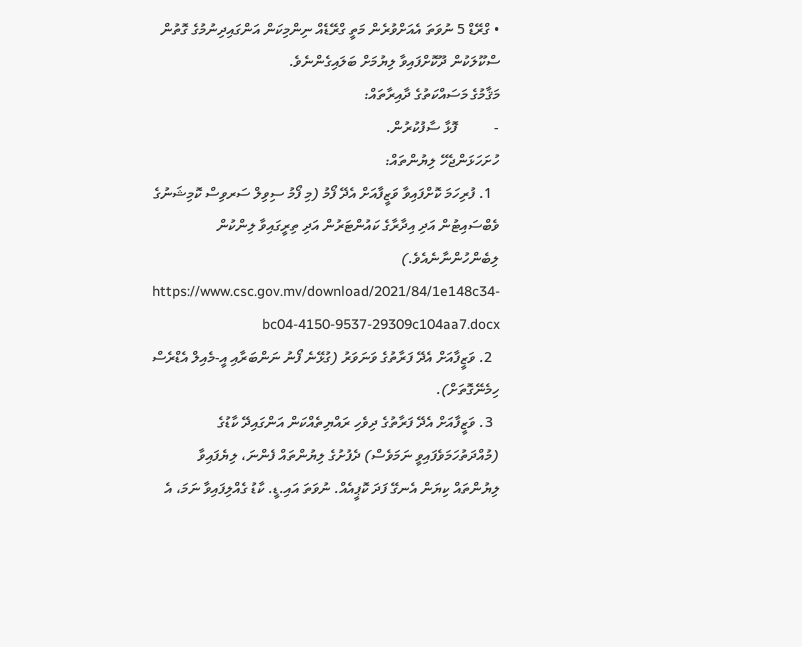• ގްރޭޑް 5 ނުވަތަ އެއަށްވުރެން މަތީ ގްރޭޑެއް ނިންމިކަން އަންގައިދިނުމުގެ ގޮތުން ސްކޫލަކުން ދޫކޮށްފައިވާ ލިޔުމަށް ބަލައިގެންނެވެ.
މަޤާމުގެ މަސައްކަތުގެ ދާއިރާތައް:
-          ފޮޅާ ސާފުކުރުން.
ހުށަހަޅަންޖެހޭ ލިޔުންތައް:
  1. ފުރިހަމަ ކޮށްފައިވާ ވަޒީފާއަށް އެދޭ ފޯމު (މި ފޯމު ސިވިލް ސަރވިސް ކޮމިޝަނުގެ ވެބްސައިޓުން އަދި އިދާރާގެ ކައުންޓަރުން އަދި ތިރީގައިވާ ލިންކުން ލިބެންހުންނާނެއެވެ.) https://www.csc.gov.mv/download/2021/84/1e148c34-bc04-4150-9537-29309c104aa7.docx
  2. ވަޒީފާއަށް އެދޭ ފަރާތުގެ ވަނަވަރު (ގުޅޭނެ ފޯނު ނަންބަރާއި އީ-މެއިލް އެޑްރެސް ހިމެނޭގޮތަށް).
  3. ވަޒީފާއަށް އެދޭ ފަރާތުގެ ދިވެހި ރައްޔިތެއްކަން އަންގައިދޭ ކާޑުގެ (މުއްދަތުހަމަވެފައިވީ ނަމަވެސް) ދެފުށުގެ ލިޔުންތައް ފެންނަ، ލިޔެފައިވާ ލިޔުންތައް ކިޔަން އެނގޭ ފަދަ ކޮޕީއެއް. ނުވަތަ އައި.ޑީ. ކާޑު ގެއްލިފައިވާ ނަމަ، އެ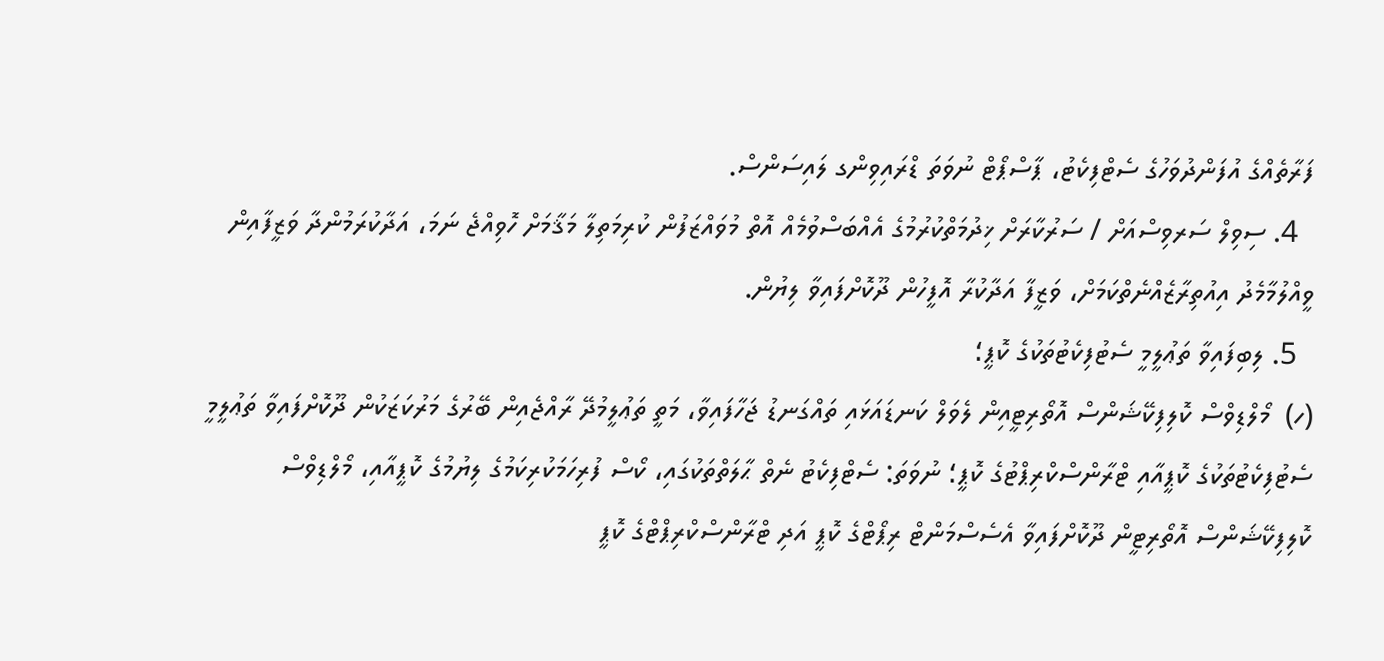ފަރާތެއްގެ އުފަންދުވަހުގެ ސެޓްފިކެޓު، ޕާސްޕޯޓް ނުވަތަ ޑްރައިވިންގ ލައިސަންސް.
  4. ސިވިލް ސަރވިސްއަށް / ސަރުކާރަށް ޚިދުމަތްކުރުމުގެ އެއްބަސްވުމެއް އޮތް މުވައްޒަފުން ކުރިމަތިލާ މަޤާމަށް ހޮވިއްޖެ ނަމަ، އަދާކުރަމުންދާ ވަޒީފާއިން ވީއްލުމާމެދު އިއުތިރާޒެއްނެތްކަމަށް، ވަޒީފާ އަދާކުރާ އޮފީހުން ދޫކޮށްފައިވާ ލިޔުން.
  5. ލިބިފައިވާ ތަޢުލީމީ ސެޓުފިކެޓުތަކުގެ ކޮޕީ؛
(ހ)  މޯލްޑިވްސް ކޮލިފިކޭޝަންސް އޮތޯރިޓީއިން ލެވަލް ކަނޑައަޅައި ތައްގަނޑު ޖަހާފައިވާ، މަތީ ތަޢުލީމުދޭ ރާއްޖެއިން ބޭރުގެ މަރުކަޒަކުން ދޫކޮށްފައިވާ ތަޢުލީމީ ސެޓުފިކެޓުތަކުގެ ކޮޕީއާއި ޓްރާންސްކްރިޕްޓުގެ ކޮޕީ؛ ނުވަތަ: ސެޓްފިކެޓު ނެތް ޙާލަތްތަކުގައި، ކޯސް ފުރިހަމަކުރިކަމުގެ ލިޔުމުގެ ކޮޕީއާއި، މޯލްޑިވްސް ކޮލިފިކޭޝަންސް އޮތޯރިޓީން ދޫކޮށްފައިވާ އެސެސްމަންޓް ރިޕޯޓްގެ ކޮޕީ އަދި ޓްރާންސްކްރިޕްޓްގެ ކޮޕީ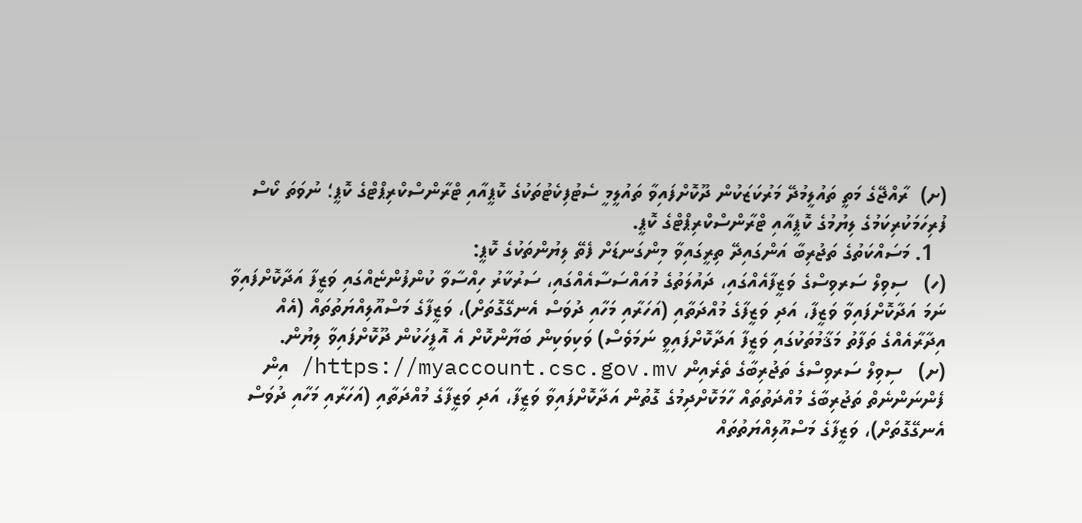(ށ)  ރާއްޖޭގެ މަތީ ތައުލީމުދޭ މަރުކަޒަކުން ދޫކޮށްފައިވާ ތައުލީމީ ސެޓުފިކެޓުތަކުގެ ކޮޕީއާއި ޓްރާންސްކްރިޕްޓްގެ ކޮޕީ؛ ނުވަތަ ކޯސް ފުރިހަމަކުރިކަމުގެ ލިޔުމުގެ ކޮޕީއާއި ޓްރާންސްކްރިޕްޓްގެ ކޮޕީ.
  1. މަސައްކަތުގެ ތަޖުރިބާ އަންގައިދޭ ތިރީގައިވާ މިންގަނޑަށް ފެތޭ ލިޔުންތަކުގެ ކޮޕީ:
(ހ)   ސިވިލް ސަރވިސްގެ ވަޒީފާއެއްގައި، ދައުލަތުގެ މުއައްސަސާއެއްގައި، ސަރުކާރު ހިއްސާވާ ކުންފުންޏެއްގައި ވަޒީފާ އަދާކޮށްފައިވާ ނަމަ އަދާކޮށްފައިވާ ވަޒީފާ، އަދި ވަޒީފާގެ މުއްދަތާއި (އަހަރާއި މަހާއި ދުވަސް އެނގޭގޮތަށް)، ވަޒީފާގެ މަސްއޫލިއްޔަތުތައް (އެއް އިދާރާއެއްގެ ތަފާތު މަޤާމުތަކުގައި ވަޒީފާ އަދާކޮށްފައިވީ ނަމަވެސް) ވަކިވަކިން ބަޔާންކޮށް އެ އޮފީހަކުން ދޫކޮށްފައިވާ ލިޔުން.
(ށ)   ސިވިލް ސަރވިސްގެ ތަޖުރިބާގެ ތެރެއިން https://myaccount.csc.gov.mv/ އިން ފެންނަންނެތް ތަޖުރިބާގެ މުއްދަތުތައް ހާމަކޮށްދިމުގެ ގޮތުން އަދާކޮށްފައިވާ ވަޒީފާ، އަދި ވަޒީފާގެ މުއްދަތާއި (އަހަރާއި މަހާއި ދުވަސް އެނގޭގޮތަށް)، ވަޒީފާގެ މަސްއޫލިއްޔަތުތައް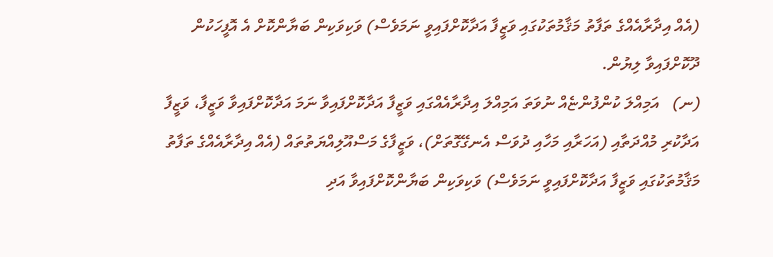(އެއް އިދާރާއެއްގެ ތަފާތު މަޤާމުތަކުގައި ވަޒީފާ އަދާކޮށްފައިވީ ނަމަވެސް) ވަކިވަކިން ބަޔާންކޮށް އެ އޮފީހަކުން ދޫކޮށްފައިވާ ލިޔުން.
(ނ)   އަމިއްލަ ކުންފުންޏެއް ނުވަތަ އަމިއްލަ އިދާރާއެއްގައި ވަޒީފާ އަދާކޮށްފައިވާ ނަމަ އަދާކޮށްފައިވާ ވަޒީފާ، ވަޒީފާ އަދާކުރި މުއްދަތާއި (އަހަރާއި މަހާއި ދުވަސް އެނގޭގޮތަށް)، ވަޒީފާގެ މަސްއޫލިއްޔަތުތައް (އެއް އިދާރާއެއްގެ ތަފާތު މަޤާމުތަކުގައި ވަޒީފާ އަދާކޮށްފައިވީ ނަމަވެސް) ވަކިވަކިން ބަޔާންކޮށްފައިވާ އަދި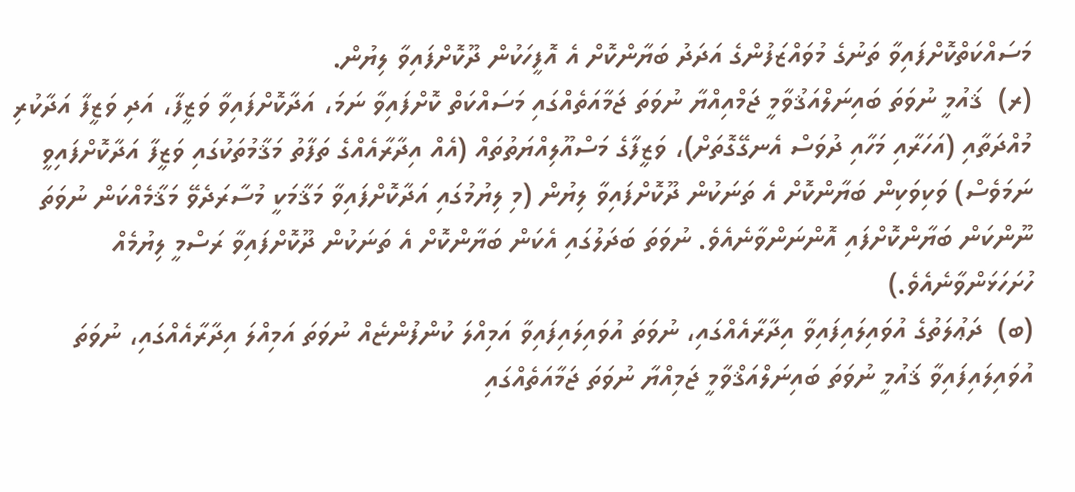މަސައްކަތްކޮށްފައިވާ ތަނުގެ މުވައްޒަފުންގެ އަދަދު ބަޔާންކޮށް އެ އޮފީހަކުން ދޫކޮށްފައިވާ ލިޔުން.
(ރ)  ޤައުމީ ނުވަތަ ބައިނަލްއަޤުވާމީ ޖަމްއިއްޔާ ނުވަތަ ޖަމާއަތެއްގައި މަސައްކަތް ކޮށްފައިވާ ނަމަ، އަދާކޮށްފައިވާ ވަޒީފާ، އަދި ވަޒީފާ އަދާކުރި މުއްދަތާއި (އަހަރާއި މަހާއި ދުވަސް އެނގޭގޮތަށް)، ވަޒީފާގެ މަސްއޫލިއްޔަތުތައް (އެއް އިދާރާއެއްގެ ތަފާތު މަޤާމުތަކުގައި ވަޒީފާ އަދާކޮށްފައިވީ ނަމަވެސް) ވަކިވަކިން ބަޔާންކޮށް އެ ތަނަކުން ދޫކޮށްފައިވާ ލިޔުން (މި ލިޔުމުގައި އަދާކޮށްފައިވާ މަޤާމަކީ މުސާރަދެވޭ މަޤާމެއްކަން ނުވަތަ ނޫންކަން ބަޔާންކޮށްފައި އޮންނަންވާނެއެވެ. ނުވަތަ ބަދަލުގައި އެކަން ބަޔާންކޮށް އެ ތަނަކުން ދޫކޮށްފައިވާ ރަސްމީ ލިޔުމެއް ހުށަހަޅަންވާނެއެވެ.)
(ބ)  ދަޢުލަތުގެ އުވައިލައިފައިވާ އިދާރާއެއްގައި، ނުވަތަ އުވައިލައިފައިވާ އަމިއްލަ ކުންފުންޏެއް ނުވަތަ އަމިއްލަ އިދާރާއެއްގައި، ނުވަތަ އުވައިލައިފައިވާ ޤައުމީ ނުވަތަ ބައިނަލްއަޤްވާމީ ޖަމިއްޔާ ނުވަތަ ޖަމާއަތެއްގައި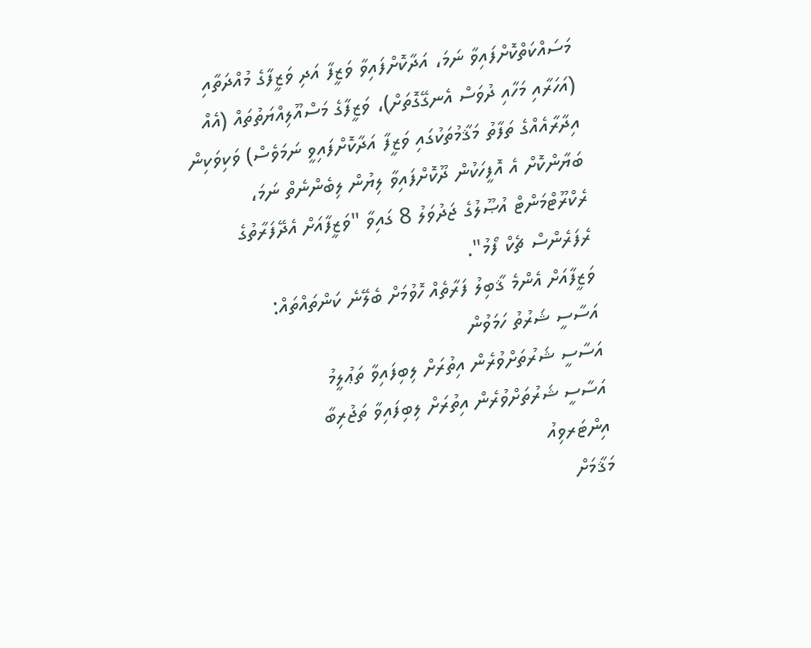މަސައްކަތްކޮށްފައިވާ ނަމަ، އަދާކޮށްފައިވާ ވަޒީފާ އަދި ވަޒީފާގެ މުއްދަތާއި (އަހަރާއި މަހާއި ދުވަސް އެނގޭގޮތަށް)، ވަޒީފާގެ މަސްއޫލިއްޔަތުތައް (އެއް އިދާރާއެއްގެ ތަފާތު މަޤާމުތަކުގައި ވަޒީފާ އަދާކޮށްފައިވީ ނަމަވެސް) ވަކިވަކިން ބަޔާންކޮށް އެ އޮފީހަކުން ދޫކޮށްފައިވާ ލިޔުން ލިބެންނެތް ނަމަ، ރެކްރޫޓްމަންޓް އުޞޫލުގެ ޖަދުވަލު 8 ގައިވާ "ވަޒީފާއަށް އެދޭފަރާތުގެ ރެފަރެންސް ޗެކް ފޯމު".
ވަޒީފާއަށް އެންމެ ޤާބިލު ފަރާތެއް ހޮވުމަށް ބެލޭނެ ކަންތައްތައް:
އަސާސީ ޝަރުތު ހަމަވުން
އަސާސީ ޝަރުތަށްވުރެން އިތުރަށް ލިބިފައިވާ ތަޢުލީމު
އަސާސީ ޝަރުތަށްވުރެން އިތުރަށް ލިބިފައިވާ ތަޖުރިބާ
އިންޓަރވިއު
މަޤާމަށް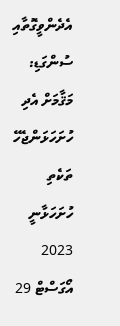އެދެންވީގޮތާއި ސުންގަޑި:
މަޤާމަށް އެދި ހުށަހަޅަންޖެހޭ ތަކެތި ހުށަހަޅާނީ 2023 އޯގަސްޓް 29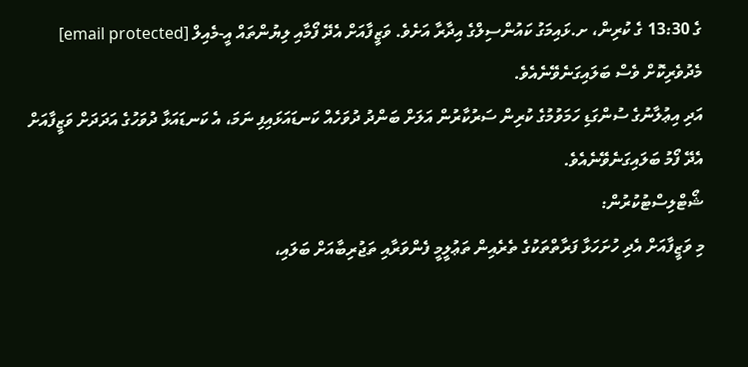ގެ 13:30 ގެ ކުރިން، ށ.ޅައިމަގު ކައުންސިލްގެ އިދާރާ އަށެވެ. ވަޒީފާއަށް އެދޭ ފޯމާއި ލިޔުންތައް އީ-މެއިލް [email protected]  މެދުވެރިކޮށް ވެސް ބަލައިގަނެވޭނެއެވެ.
އަދި އިޢުލާނުގެ ސުންގަޑި ހަމަވުމުގެ ކުރިން ސަރުކާރުން އަލަށް ބަންދު ދުވަހެއް ކަނޑައަޅައިފި ނަމަ، އެ ކަނޑައަޅާ ދުވަހުގެ އަދަދަށް ވަޒީފާއަށް އެދޭ ފޯމު ބަލައިގަނެވޭނެއެވެ.
ޝޯޓްލިސްޓުކުރުން:
މި ވަޒީފާއަށް އެދި ހުށަހަޅާ ފަރާތްތަކުގެ ތެރެއިން ތަޢުލީމީ ފެންވަރާއި ތަޖުރިބާއަށް ބަލައި،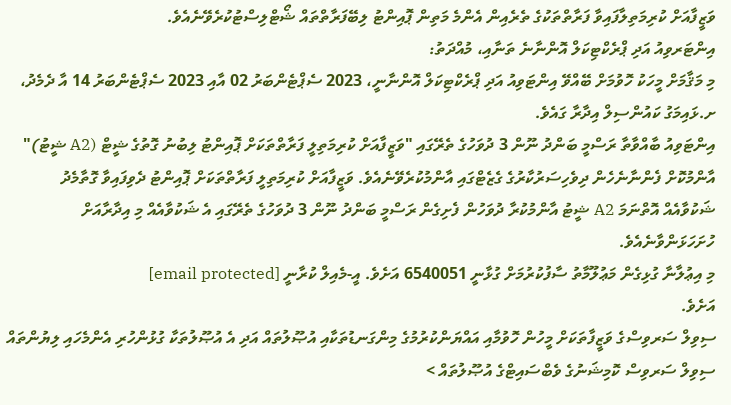ވަޒީފާއަށް ކުރިމަތިލާފައިވާ ފަރާތްތަކުގެ ތެރެއިން އެންމެ މަތިން ޕޮއިންޓު ލިބޭފަރާތްތައް ޝޯޓްލިސްޓުކުރެވޭނެއެވެ.
އިންޓަރވިއު އަދި ޕްރެކްޓިކަލް އޮންނާނެ ތަނާއި، މުއްދަތު:
މި މަޤާމަށް މީހަކު ހޮވުމަށް ބޭއްވޭ އިންޓަވިއު އަދި ޕްރެކްޓިކަލް އޮންނާނީ، 2023 ސެޕްޓެންބަރު 02 އާއި 2023 ސެޕްޓެންބަރު 14 އާ ދެމެދު، ށ.ޅައިމަގު ކައުންސިލް އިދާރާ ގައެވެ.
އިންޓަވިއު ބާއްވާތާ ރަސްމީ ބަންދު ނޫން 3 ދުވަހުގެ ތެރޭގައި "ވަޒީފާއަށް ކުރިމަތިލީ ފަރާތްތަކަށް ޕޮއިންޓު ލިބުނު ގޮތުގެ ޝީޓް (A2 ޝީޓު)" އާންމުކޮށް ފެންނާނެހެން ދިވެހިސަރުކާރުގެ ގެޒެޓްގައި އާންމުކުރެވޭނެއެވެ. ވަޒީފާއަށް ކުރިމަތިލީ ފަރާތްތަކަށް ޕޮއިންޓު ދެވިފައިވާ ގޮތާމެދު ޝަކުވާއެއް އޮތްނަމަ A2 ޝީޓު އާންމުކުރާ ދުވަހުން ފެށިގެން ރަސްމީ ބަންދު ނޫން 3 ދުވަހުގެ ތެރޭގައި އެ ޝަކުވާއެއް މި އިދާރާއަށް ހުށަހަޅަންވާނެއެވެ.
މި އިޢުލާނާ ގުޅިގެން މަޢުލޫމާތު ސާފުކުރުމަށް ގުޅާނީ 6540051 އަށެވެ. އީ-މެއިލް ކުރާނީ [email protected]
އަށެވެ.
ސިވިލް ސަރވިސްގެ ވަޒީފާތަކަށް މީހުން ހޮވުމާއި އައްޔަންކުރުމުގެ މިންގަނޑުތަކާއި އުޞޫލުތައް އަދި އެ އުޞޫލުތަކާ ގުޅުންހުރި އެންމެހައި ލިޔުންތައް ސިވިލް ސަރވިސް ކޮމިޝަނުގެ ވެބްސައިޓްގެ އުޞޫލުތައް >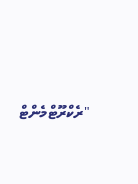"ރެކްރޫޓްމެންޓް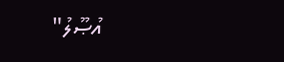އުޞޫލު"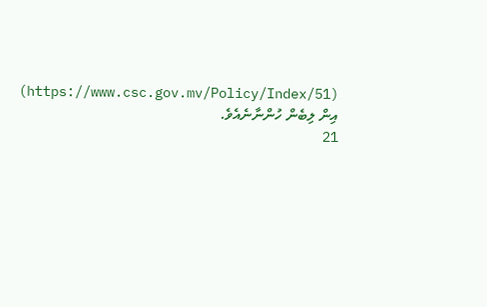(https://www.csc.gov.mv/Policy/Index/51) އިން ލިބެން ހުންނާނެއެވެ.
21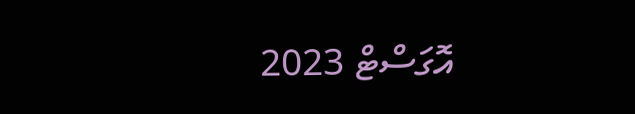އޮގަސްޓް 2023